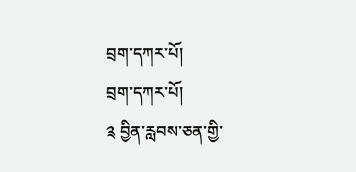བྲག་དཀར་པོ།
བྲག་དཀར་པོ།
༉ བྱིན་རླབས་ཅན་གྱི་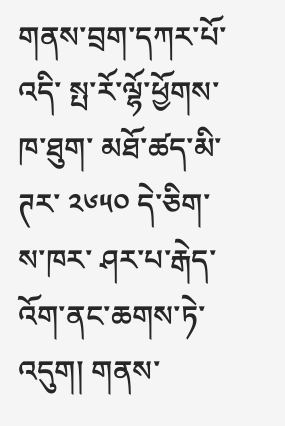གནས་བྲག་དཀར་པོ་འདི་ སྤ་རོ་ལྷོ་ཕྱོགས་ཁ་ཐུག་ མཐོ་ཚད་མི་ཊར་ ༢༦༥༠ དེ་ཅིག་ས་ཁར་ ཤར་པ་རྒེད་འོག་ནང་ཆགས་ཏེ་འདུག། གནས་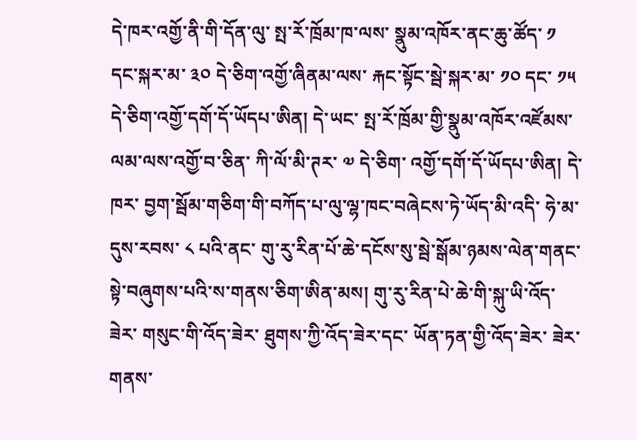དེ་ཁར་འགྱོ་ནི་གི་དོན་ལུ་ སྤ་རོ་ཁྲོམ་ཁ་ལས་ སྣུམ་འཁོར་ནང་ཆུ་ཚོད་ ༡ དང་སྐར་མ་ ༣༠ དེ་ཅིག་འགྱོ་ཞིནམ་ལས་ རྐང་སྟོང་སྦེ་སྐར་མ་ ༡༠ དང་ ༡༥ དེ་ཅིག་འགྱོ་དགོ་དོ་ཡོདཔ་ཨིན། དེ་ཡང་ སྤ་རོ་ཁྲོམ་གྱི་སྣུམ་འཁོར་འཛོམས་ལམ་ལས་འགྱོ་བ་ཅིན་ ཀི་ལོ་མི་ཊར་ ༧ དེ་ཅིག་ འགྱོ་དགོ་དོ་ཡོདཔ་ཨིན། དེ་ཁར་ བྱག་སྦོམ་གཅིག་གི་བཀོད་པ་ལུ་ལྷ་ཁང་བཞེངས་ཏེ་ཡོད་མི་འདི་ ཧེ་མ་ དུས་རབས་ ༨ པའི་ནང་ གུ་རུ་རིན་པོ་ཆེ་དངོས་སུ་སྦེ་སྒོམ་ཉམས་ལེན་གནང་སྟེ་བཞུགས་པའི་ས་གནས་ཅིག་ཨིན་མས། གུ་རུ་རིན་པེ་ཆེ་གི་སྐུ་ཡི་འོད་ཟེར་ གསུང་གི་འོད་ཟེར་ ཐུགས་ཀྱི་འོད་ཟེར་དང་ ཡོན་ཏན་གྱི་འོད་ཟེར་ ཟེར་གནས་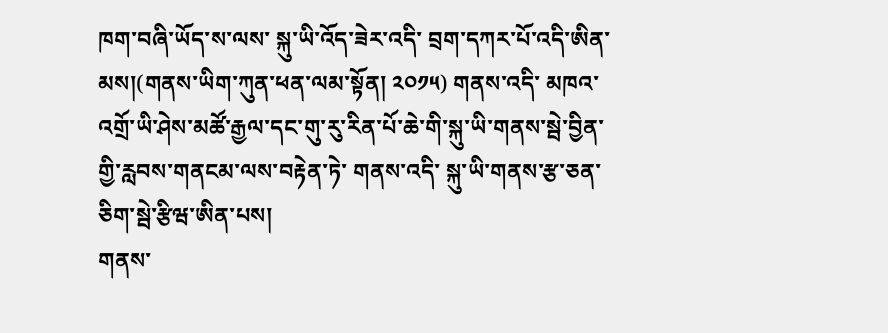ཁག་བཞི་ཡོད་ས་ལས་ སྐུ་ཡི་འོད་ཟེར་འདི་ བྲག་དཀར་པོ་འདི་ཨིན་མས།(གནས་ཡིག་ཀུན་ཕན་ལམ་སྟོན། ༢༠༡༥) གནས་འདི་ མཁའ་འགྲོ་ཡི་ཤེས་མཚོ་རྒྱལ་དང་གུ་རུ་རིན་པོ་ཆེ་གི་སྐུ་ཡི་གནས་སྦེ་བྱིན་གྱི་རླབས་གནངམ་ལས་བརྟེན་ཏེ་ གནས་འདི་ སྐུ་ཡི་གནས་རྩ་ཅན་ཅིག་སྦེ་རྩིཝ་ཨིན་པས།
གནས་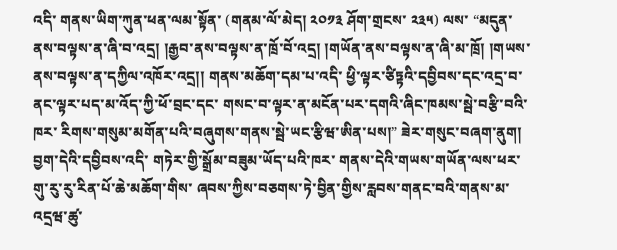འདི་ གནས་ཡིག་ཀུན་ཕན་ལམ་སྟོན་ (གནམ་ལོ་མེད། ༢༠༡༣ ཤོག་གྲངས་ ༢༣༥) ལས་ “མདུན་ནས་བལྟས་ན་ཞི་བ་འདྲ། །རྒྱབ་ནས་བལྟས་ན་ཁྲོ་བོ་འདྲ། །གཡོན་ནས་བལྟས་ན་ཞི་མ་ཁྲོ། །གཡས་ནས་བལྟས་ན་དཀྱིལ་འཁོར་འདྲ།། གནས་མཆོག་དམ་པ་འདི་ ཕྱི་ལྟར་ཙིཏྟའི་དབྱིབས་དང་འདྲ་བ་ ནང་ལྟར་པད་མ་འོད་ཀྱི་ཕོ་བྲང་དང་ གསང་བ་ལྟར་ན་མངོན་པར་དགའི་ཞིང་ཁམས་སྦེ་བརྩི་བའི་ཁར་ རིགས་གསུམ་མགོན་པའི་བཞུགས་གནས་སྦེ་ཡང་རྩིཝ་ཨིན་པས།” ཟེར་གསུང་བཞག་ནུག། བྱག་དེའི་དབྱིབས་འདི་ གཏེར་གྱི་སྒྲོམ་བཟུམ་ཡོད་པའི་ཁར་ གནས་དེའི་གཡས་གཡོན་ལས་ཕར་ གུ་རུ་རུ་རིན་པོ་ཆེ་མཆོག་གིས་ ཞབས་ཀྱིས་བཅགས་ཏེ་བྱིན་གྱིས་རླབས་གནང་བའི་གནས་མ་འདྲཝ་ཚུ་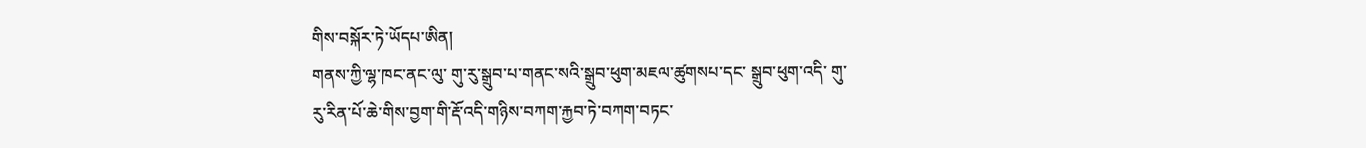གིས་བསྐོར་ཏེ་ཡོདཔ་ཨིན།
གནས་ཀྱི་ལྷ་ཁང་ནང་ལུ་ གུ་རུ་སྒྲུབ་པ་གནང་སའི་སྒྲུབ་ཕུག་མཇལ་ཚུགསཔ་དང་ སྒྲུབ་ཕུག་འདི་ གུ་རུ་རིན་པོ་ཆེ་གིས་བྱག་གི་རྡོ་འདི་གཉིས་བཀག་རྐྱབ་ཏེ་བཀག་བཏང་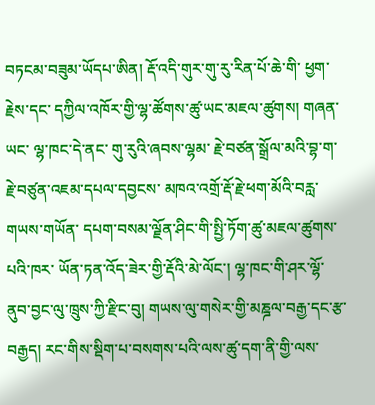བཏངམ་བཟུམ་ཡོདཔ་ཨིན། རྡོ་འདི་གུར་གུ་རུ་རིན་པོ་ཆེ་གི་ ཕྱག་རྗེས་དང་ དཀྱིལ་འཁོར་གྱི་ལྷ་ཚོགས་ཚུ་ཡང་མཇལ་ཚུགས། གཞན་ཡང་ ལྷ་ཁང་དེ་ནང་ གུ་རུའི་ཞབས་ལྷམ་ རྗེ་བཙན་སྒྲོལ་མའི་བྷ་ག་ རྗེ་བཙུན་འཇམ་དཔལ་དབྱངས་ མཁའ་འགྲོ་རྡོ་རྗེ་ཕག་མོའི་བརླ་གཡས་གཡོན་ དཔག་བསམ་ལྗོན་ཤིང་གི་སྤྱི་ཏོག་ཚུ་མཇལ་ཚུགས་པའི་ཁར་ ཡོན་ཏན་འོད་ཟེར་གྱི་རྡོའི་མེ་ལོང་། ལྷ་ཁང་གི་ཤར་ལྷོ་ནུབ་བྱང་ལུ་ཁྲུས་ཀྱི་རྫིང་བུ། གཡས་ལུ་གསེར་གྱི་མཎྜལ་བརྒྱ་དང་རྩ་བརྒྱད། རང་གིས་སྡིག་པ་བསགས་པའི་ལས་ཚུ་དག་ནི་གྱི་ལས་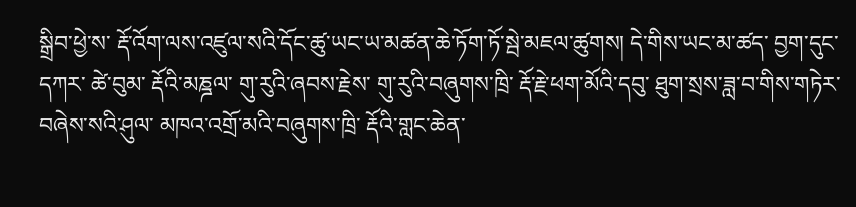སྒྲིབ་ཕྱེ་ས་ རྡོ་འོག་ལས་འཛུལ་སའི་དོང་ཚུ་ཡང་ཡ་མཚན་ཆེ་ཏོག་ཏོ་སྦེ་མཇལ་ཚུགས། དེ་གིས་ཡང་མ་ཚད་ བྱག་དུང་དཀར་ ཚེ་བུམ་ རྡོའི་མཎྜལ་ གུ་རུའི་ཞབས་རྗེས་ གུ་རུའི་བཞུགས་ཁྲི་ རྡོ་རྗེ་ཕག་མོའི་དབུ་ ཐུག་སྲས་ཟླ་བ་གིས་གཏེར་བཞེས་སའི་ཤུལ་ མཁའ་འགྲོ་མའི་བཞུགས་ཁྲི་ རྡོའི་གླང་ཆེན་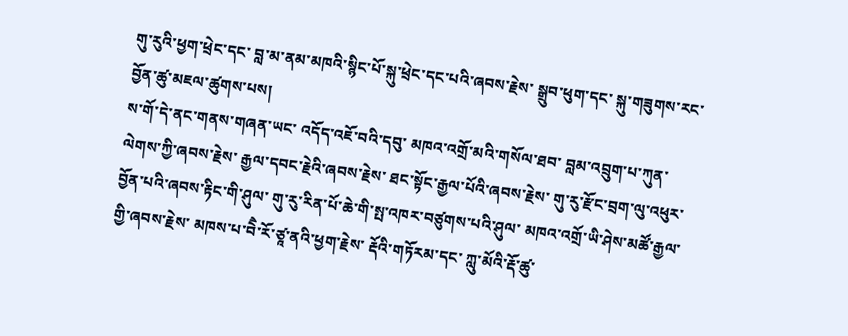གུ་རུའི་ཕྱག་ཕྲེང་དང་ བླ་མ་ནམ་མཁའི་སྙིང་པོ་སྐུ་ཕྲེང་དང་པའི་ཞབས་རྗེས་ སྒྲུབ་ཕུག་དང་ སྐུ་གཟུགས་རང་བྱོན་ཚུ་མཇལ་ཚུགས་པས།
ས་གོ་དེ་ནང་གནས་གཞན་ཡང་ འདོད་འཇོ་བའི་དབུ་ མཁའ་འགྲོ་མའི་གསོལ་ཐབ་ བླམ་འབྲུག་པ་ཀུན་ལེགས་ཀྱི་ཞབས་རྗེས་ རྒྱལ་དབང་རྗེའི་ཞབས་རྗེས་ ཐང་སྟོང་རྒྱལ་པོའི་ཞབས་རྗེས་ གུ་རུ་རྫོང་བྲག་ལུ་འཕུར་བྱོན་པའི་ཞབས་རྟིང་གི་ཤུལ་ གུ་རུ་རིན་པོ་ཆེ་གི་སྤ་འཁར་བཙུགས་པའི་ཤུལ་ མཁའ་འགྲོ་ཡི་ཤེས་མཚོ་རྒྱལ་གྱི་ཞབས་རྗེས་ མཁས་པ་བེཻ་རོ་ཙཱ་ནའི་ཕྱག་རྗེས་ རྡོའི་གཏོརམ་དང་ ཀླུ་མོའི་རྡོ་ཚུ་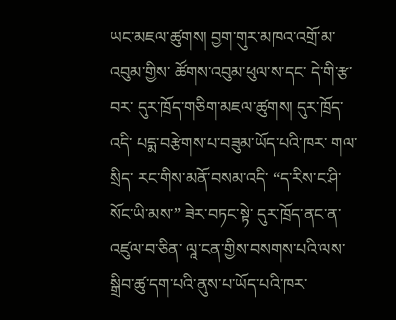ཡང་མཇལ་ཚུགས། བྱག་གུར་མཁའ་འགྲོ་མ་འབུམ་གྱིས་ ཚོགས་འབུམ་ཕུལ་ས་དང་ དེ་གི་རྩ་བར་ དུར་ཁྲོད་གཅིག་མཇལ་ཚུགས། དུར་ཁྲོད་འདི་ པདྨ་བརྩེགས་པ་བཟུམ་ཡོད་པའི་ཁར་ གལ་སྲིད་ རང་གིས་མནོ་བསམ་འདི་ “ད་རིས་ང་ཤི་སོང་ཡི་མས་” ཟེར་བཏང་སྟེ་ དུར་ཁྲོད་ནང་ན་འཛུལ་བ་ཅིན་ ལཱ་ངན་གྱིས་བསགས་པའི་ལས་སྒྲིབ་ཚུ་དག་པའི་ནུས་པ་ཡོད་པའི་ཁར་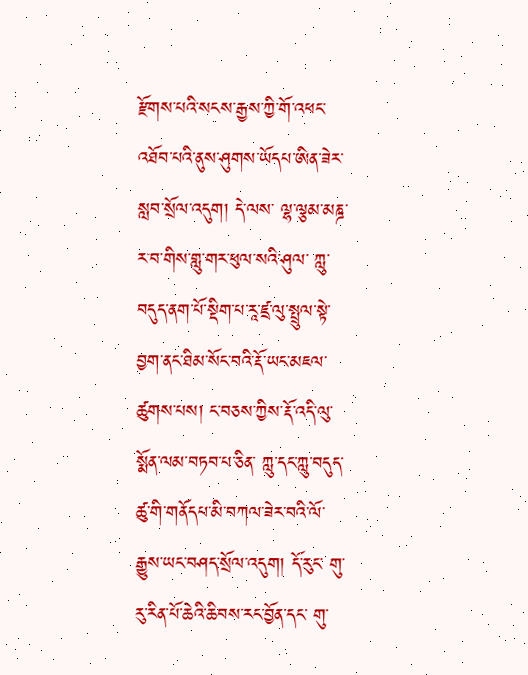རྫོགས་པའི་སངས་རྒྱས་ཀྱི་གོ་འཕང་འཐོབ་པའི་ནུས་ཤུགས་ཡོདཔ་ཨིན་ཟེར་སླབ་སྲོལ་འདུག། དེ་ལས་ ལྷ་ལྕམ་མཎྜ་ར་བ་གིས་གླུ་གར་ཕུལ་སའི་ཤུལ་ ཀླུ་བདུད་ནག་པོ་སྡིག་པ་རཱ་ཛྲ་ལུ་སྤྲུལ་སྟེ་ བྱག་ནང་ཐིམ་སོང་བའི་རྡོ་ཡང་མཇལ་ཚུགས་པས། ང་བཅས་ཀྱིས་རྡོ་འདི་ལུ་སྨོན་ལམ་བཏབ་པ་ཅིན་ ཀླུ་དང་ཀླུ་བདུད་ཚུ་གི་གནོདཔ་མི་བཀལ་ཟེར་བའི་ལོ་རྒྱུས་ཡང་བཤད་སྲོལ་འདུག། དོ་རུང་ གུ་རུ་རིན་པོ་ཆེའི་ཆིབས་རང་བྱོན་དང་ གུ་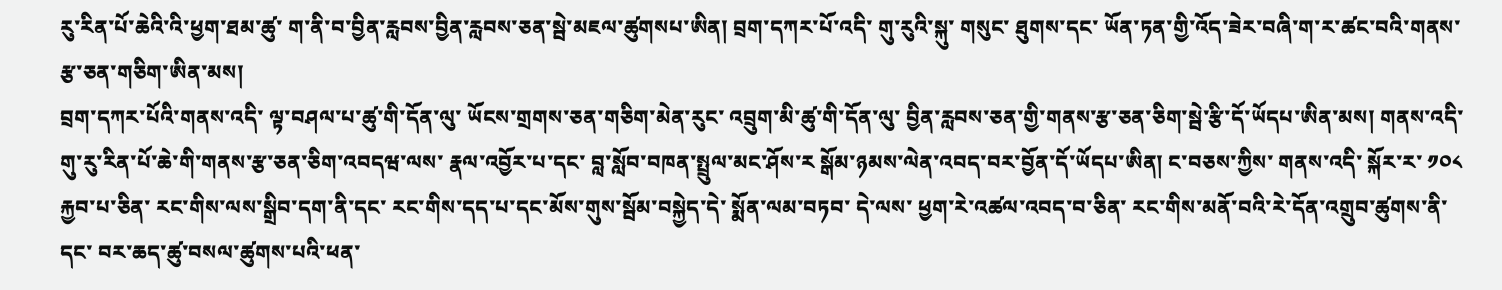རུ་རིན་པོ་ཆེའི་འི་ཕྱག་ཐམ་ཚུ་ ག་ནི་བ་བྱིན་རླབས་བྱིན་རླབས་ཅན་སྦེ་མཇལ་ཚུགསཔ་ཨིན། བྲག་དཀར་པོ་འདི་ གུ་རུའི་སྐུ་ གསུང་ ཐུགས་དང་ ཡོན་ཏན་གྱི་འོད་ཟེར་བཞི་ག་ར་ཚང་བའི་གནས་རྩ་ཅན་གཅིག་ཨིན་མས།
བྲག་དཀར་པོའི་གནས་འདི་ ལྟ་བཤལ་པ་ཚུ་གི་དོན་ལུ་ ཡོངས་གྲགས་ཅན་གཅིག་མེན་རུང་ འབྲུག་མི་ཚུ་གི་དོན་ལུ་ བྱིན་རླབས་ཅན་གྱི་གནས་རྩ་ཅན་ཅིག་སྦེ་རྩི་དོ་ཡོདཔ་ཨིན་མས། གནས་འདི་ གུ་རུ་རིན་པོ་ཆེ་གི་གནས་རྩ་ཅན་ཅིག་འབདཝ་ལས་ རྣལ་འབྱོར་པ་དང་ བླ་སློབ་བཁན་སྤྲུལ་མང་ཤོས་ར སྒོམ་ཉམས་ལེན་འབད་བར་བྱོན་དོ་ཡོདཔ་ཨིན། ང་བཅས་ཀྱིས་ གནས་འདི་ སྐོར་ར་ ༡༠༨ རྐྱབ་པ་ཅིན་ རང་གིས་ལས་སྒྲིབ་དག་ནི་དང་ རང་གིས་དད་པ་དང་མོས་གུས་སྦོམ་བསྐྱེད་དེ་ སྨོན་ལམ་བཏབ་ དེ་ལས་ ཕྱག་རེ་འཚལ་འབད་བ་ཅིན་ རང་གིས་མནོ་བའི་རེ་དོན་འགྲུབ་ཚུགས་ནི་དང་ བར་ཆད་ཚུ་བསལ་ཚུགས་པའི་ཕན་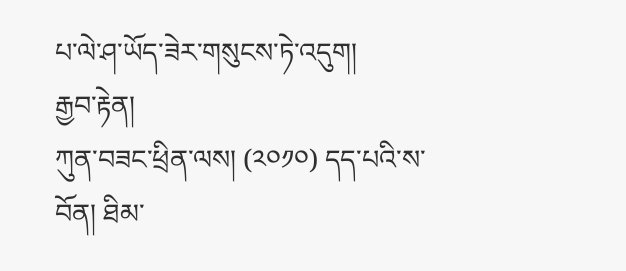པ་ལེ་ཤ་ཡོད་ཟེར་གསུངས་ཏེ་འདུག།
རྒྱབ་རྟེན།
ཀུན་བཟང་ཕྲིན་ལས། (༢༠༡༠) དད་པའི་ས་བོན། ཐིམ་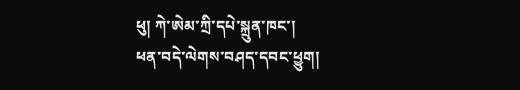ཕུ། ཀེ་ཨེམ་ཀྲི་དཔེ་སྐྲུན་ཁང་།
ཕན་བདེ་ལེགས་བཤད་དབང་ཕྱུག།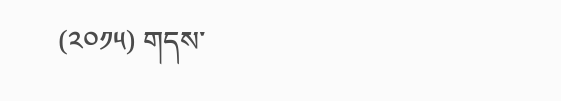(༢༠༡༥) གདས་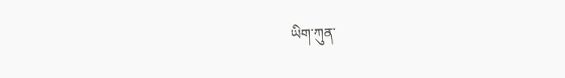ཡིག་ཀུན་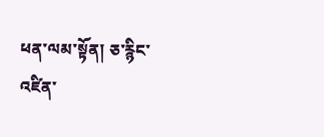ཕན་ལམ་སྟོན། ཅ་རྙིང་འཛིན་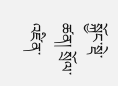སྐྱོང་སྡེ་ཚན། སྲོལ་འཛིན་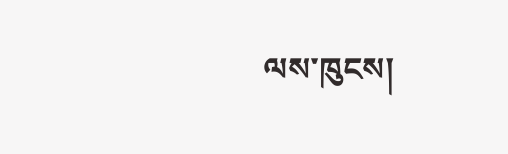ལས་ཁུངས།